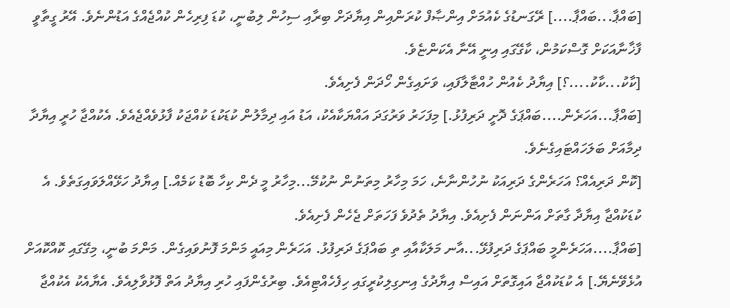[ބައްޕާ...ބައްޕާ....] ރޭގަނޑުގެ ކެއުމަށް އިންޞާފް ކުރަންއިން އިޔާދަށް ބިރާއި ސިހުން ލިބުނީ، ކުޑަ ފިރިހެން ކުއްޖެއްގެ އަޑުންނެވެ. އޭރު ގީތާވީ ފާޚާނާއަކަށް ގޮސްކަމުން، ކާގޭގައި އިނީ އޭނާ އެކަންޏެވެ.
[ކާކު...ކާކު....؟] އިޔާދު ކެއުން ހުއްޓާލާފައި، ވަށައިގެން ހޯދަން ފެށިއެވެ.
[ބައްޕާ...އަހަރެން....ބައްޕަގެ ދޮށީ ދަރިފުޅު.] މިފަހަރު ވަރުގަދަ އައްޔަކާއެކު، އަޑު އައި ދިމާލުން ކުޑަކުޑަ ކުއްޖަކު ފާޅުވެއްޖެއެވެ. އެކުއްޖާ ހުރީ އިޔާދާ ދިމާއަށް ބަލަހައްޓައިގެނެވެ.
[ކޮން ދަރިއެއް؟ އަހަރެންގެ ދަރިއަކު ނުހުންނާނެ، ހަމަ މިހާރު މިތަނުން ނުކުމޭ...މިހާރު މީ ދެން ކިހާ ބޮޑު ކަމެއް.] އިޔާދު ހަޅޭއްލަވައިގަތެވެ. އެ ކުޑަކުއްޖާ އިޔާދާ ގާތަށް އަންނަން ފެށިއެވެ. އިޔާދު ތެދުވެ ފަހަތަށް ޖެހެން ފެށިއެވެ.
[ބައްޕާ....އަހަރެންމީ ބައްޕަގެ ދަރިފުޅޭ...އާނ މަލަކާއާއި ތި ބައްޕަގެ ދަރިފުޅު. އަހަރެން މިއައީ މަންމަ ފޮނުވައިގެން. މަންމަ ބުނީ، މިގޭގައި ކޮއްކޮއަށް އުޅެވޭނެޔޭ.] އެ ކުޑަކުއްޖާ އައިގޮތަށް އައިސް އިޔާދުގެ އިނގިލިކުރީގައި ހިފެހެއްޓިއެވެ. ބިރުގެންފައި ހުރި އިޔާދު އަތް ފޮޅުވާލިއެވެ. އެޔާއެކު އެކުއްޖާ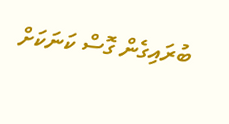ބުރައިގެން ގޮސް ކަނަކަށް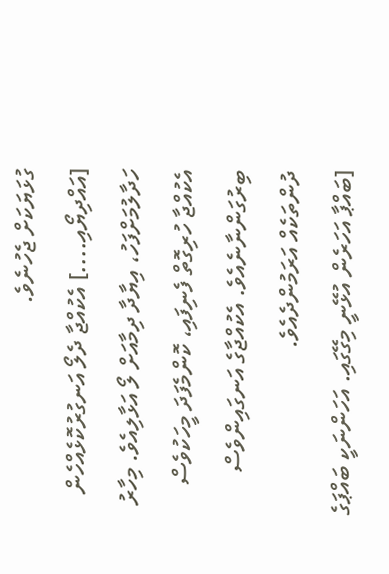ގުޅަޔަކަށް ޖެހުނެވެ.
[އައްދިޔޯއި....] އެކުއްޖާ ދެލޯ އަނގުރުކޮޅެއްހެން ހަދާލުމަށްފަހު، އިޔާދާ ދިމާއަށް ލޯ އަޅާލިއެވެ. މިހާރު އެކުއްޖާ ހުރިގޮތް ފެނިފައި، ކޮންމެފަދަ މީހަކުވެސް ބިރުގަންނާނެއެވެ. އެކުއްޖާގެ އަނގައިންވެސް ދުންތަކެއް އަރަމުންދެއެވެ.
[ބައްޕާ އަހަރެން އުޅޭނީ މިގޭގައި. އަހަންނަކީ ބައްޕަގެ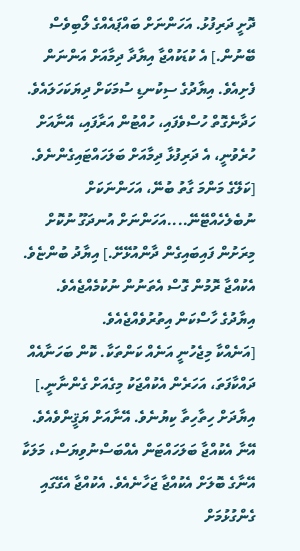ދޮށީ ދަރިފުޅު. އަހަންނަށް ބައްޕައެއްގެ ލޯބިވެސް ބޭނުން.] އެ ކުޑަކުއްޖާ އިޔާދާ ދިމާއަށް އަންނަން ފެށިއެވެ. އިޔާދުގެ ސިކުނޑި ސުމަކަށް ދިޔަކަހަލައެވެ. ހަދާނެގޮތް ހުސްވެފައި، ހުއްޓުން އަރާފައި، އޭނާއަށް ހުރެވުނީ، އެ ދަރިފުޅާ ދިމާއަށް ބަލަހައްޓައިގެންނެވެ.
[ކަލޭގެ މަންމަ ގާތު ބުނޭ، އަހަންނަކަށް ނުބެލެހެއްޓޭނޭ....އަހަންނަށް އުނދަގޫ ނުކޮށް މިރަށުން ފައިބައިގެން ދާންއުޅޭށޭ.] އިޔާދު ބުންޏެވެ.
އެކުއްޖާ ރޮމުން ގޮސް އެތަނުން ނުކުމެއްޖެއެވެ. އިޔާދުގެ ހާސްކަން އިތުރުވެއްޖެއެވެ.
[އަނެއްކާ މިޖެހުނީ އަނެއް ކަންތަކާ. ކޮން ބަހަނާއެއް ދައްކާފަތަ، އަހަރެން އެކުއްޖަކު މިގެއަށް ގެންނާނީ.] އިޔާދަށް ހިތާހިތާ ކިޔުނެވެ. އޭނާއަށް ޔަޤީންވެއެވެ. އޭނާ އެކުއްޖާ ބަލަހައްޓަން އެއްބަސްނުވިޔަސް، މަލަކާ އޭނާގެ ބޮލަށް އެކުއްޖާ ޖަހާނެއެވެ. އެކުއްޖާ އެގޭގައި ގެންގުޅުމަށް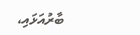ބާރުއަޅައި،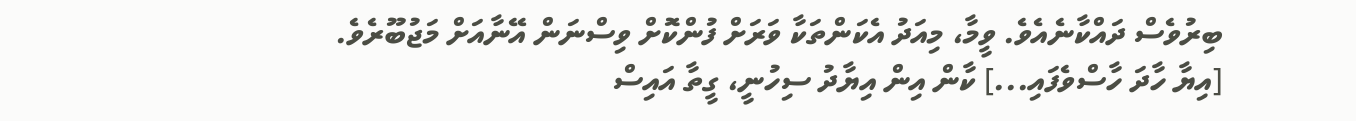ބިރުވެސް ދައްކާނެއެވެ. ވީމާ، މިއަދު އެކަންތަކާ ވަރަށް ފުންކޮށް ވިސްނަން އޭނާއަށް މަޖުބޫރެވެ.
[އިޔާ ހާދަ ހާސްވެފައި...] ކާން އިން އިޔާދު ސިހުނީ، ގީތާ އައިސް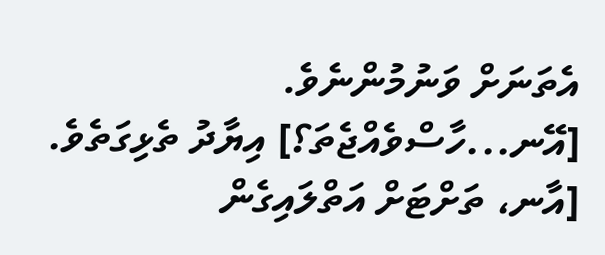އެތަނަށް ވަނުމުންނެވެ.
[އޭނ...ހާސްވެއްޖެތަ؟] އިޔާދު ތެޅިގަތެވެ.
[އާނ، ތަށްޓަށް އަތްލައިގެން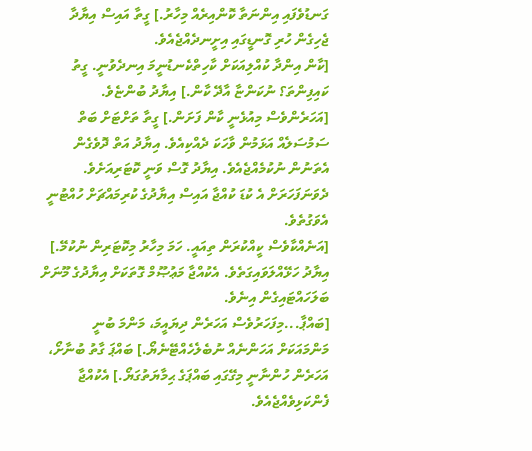ގަނޑުވެފައި އިންނަތާ ކޮންއިރެއް މިހާރު.] ގީތާ އައިސް އިޔާދާ ޖެހިގެން ހުރި ގޮނޑީގައި އިށީނދެއްޖެއެވެ.
[ކާން އިންދާ ކުއްލިއަކަށް ކާހިތްކެނޑުނީމަ އިނދެވުނީ. ގީތު ކައިފިންތަ؟ ނުކަންޏާ އާދޭ ކާން.] އިޔާދު ބުންޏެވެ.
[އަހަރެންވެސް މިއުޅެނީ ކާން ފަށަން.] ގީތާ ތަށްޓަށް ބަތް ސަމުސަލެއް އަޅަމުން ވާހަކަ ދެއްކިއެވެ. އިޔާދު އަތް ދޮވެގެން އެތަނުން ނުކުމެއްޖެއެވެ. އިޔާދު ގޮސް ވަނީ ކޮޓަރިއަށެވެ. ދެވަނަފަހަރަށް އެ ކުޑަ ކުއްޖާ އައިސް އިޔާދުގެ ކުރިމައްޗަށް ހުއްޓުނީ އެވަގުތެވެ.
[އަނެއްކާވެސް ކީއްކުރަން ތިއައީ. ހަމަ މިހާރު މިކޮޓަރިން ނުކުމޭ.] އިޔާދު ހަޅޭއްލަވައިގަތެވެ. އެކުއްޖާ މަޢުޞޫމް ގޮތަކަށް އިޔާދުގެ މޫނަށް ބަލަހައްޓައިގެން އިނެވެ.
[ބައްޕާ...މިފަހަރުވެސް އަހަރެން ދިޔައީމަ، މަންމަ ބުނީ މަންމައަކަށް އަހަންނެއް ނުބެލެހެއްޓޭނެޔޯ.] ބައްޕަ ގާތު ބުނާށޯ، އަހަރެން ހުންނާނީ މިގޭގައި ބައްޕަގެ ޙިމާޔަތުގަޔޯ.] އެކުއްޖާ ފެންކަޅިވެއްޖެއެވެ.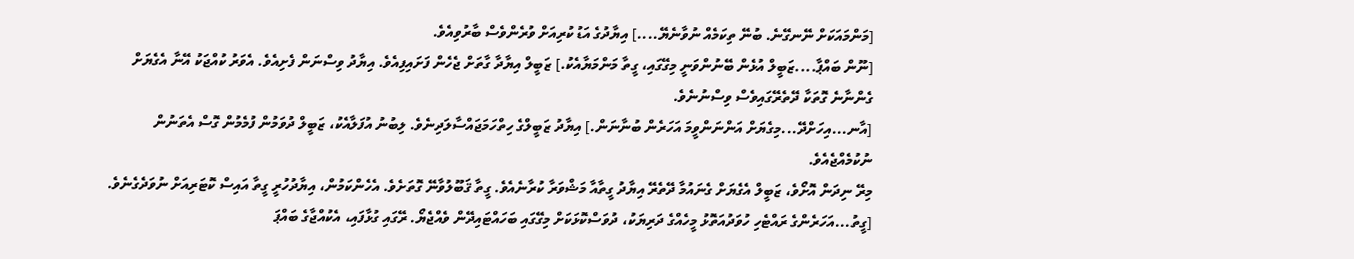[މަންމައަކަށް ނޭނގޭނެ. ބުނޭ ތިކަމެއް ނުވާނެޔޭ....] އިޔާދުގެ އަޑު ކުރިއަށް ވުރެންވެސް ބާރުވިއެވެ.
[ނޫން ބައްޕާ....ޒަބީލް އުޅެން ބޭނުންވަނީ މިގޭގައި، ގީތާ މަންމަޔާއެކު.] ޒަބީލް އިޔާދާ ގާތަށް ޖެހެން ފަށައިފިއެވެ. އިޔާދު ވިސްނަން ފެށިއެވެ. އެވަރު ކުއްޖަކު އޭނާ އެގެޔަށް ގެންނާނެ ގޮތަކާ ދޭތެރޭގައިވެސް ވިސްނުނެވެ.
[އާނ...އިހަށްދޭ...މިގެޔަށް އަންނަންވީމަ އަހަރެން ބުނާނަން.] އިޔާދު ޒަބީލްގެ ހިތްހަމަޖައްސާލަދިނެވެ. ލިބުނު އުފަލާއެކު، ޒަބީލް ދުވަމުން ފުމެމުން ގޮސް އެތަނުން ނުކުމެއްޖެއެވެ.
މިރޭ ނިދަން އޮށޯވެ، ޒަބީލް އެގެޔަށް ގެނައުމާ ދޭތެރޭ އިޔާދު ގީތާއާ މަޝްވަރާ ކުރާނެއެވެ. ގީތާ ޤަބޫލުވާނޭ ގޮތަށެވެ. އެހެންކަމުން، އިޔާދުހުރީ ގީތާ އައިސް ކޮޓަރިއަށް ނުވަދެގެނެވެ.
[ގީތު...އަހަރެންގެ ރައްޓެހި ހުވަދުއަތޮޅު މީހެއްގެ ދަރިޔަކު، ދުވަސްކޮޅަކަށް މިގޭގައި ބަހައްޓައިދޭން ވެއްޖެޔޯ. ރޭގައި ގުޅާފައި، އެކުއްޖާގެ ބައްޕަ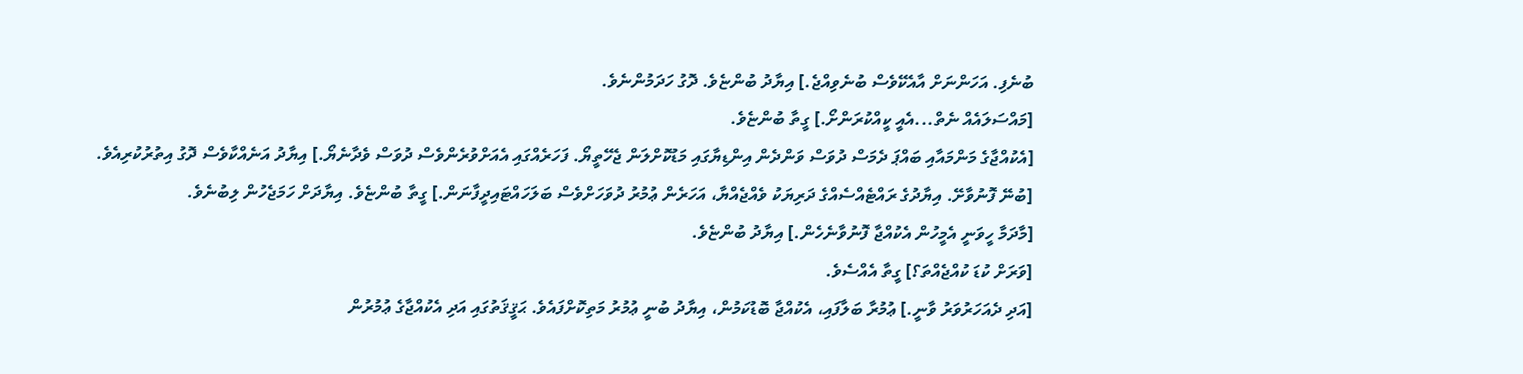ބުނެފި. އަހަންނަށް އާއެކޭވެސް ބުނެވިއްޖެ.] އިޔާދު ބުންޏެވެ. ދޮގު ހަދަމުންނެވެ.
[މައްސަލައެއް ނެތް...އެއީ ކީއްކުރަންށޯ.] ގީތާ ބުންޏެވެ.
[އެކުއްޖާގެ މަންމައާއި ބައްޕަ ދެމަސް ދުވަސް ވަންދެން އިންޑިޔާގައި މަޑުކޮށްލަން ޖެހޭތީޔޯ. ފަހަރެއްގައި އެއަށްވުރެންވެސް ދުވަސް ވެދާނެޔޯ.] އިޔާދު އަނެއްކާވެސް ދޮގު އިތުރުކުރިއެވެ.
[ބުނޭ ފޮނުވާށޭ. އިޔާދުގެ ރައްޓެއްސެއްގެ ދަރިޔަކު ވެއްޖެއްޔާ، އަހަރެން ޢުމުރު ދުވަހަށްވެސް ބަލަހައްޓައިދީފާނަން.] ގީތާ ބުންޏެވެ. އިޔާދަށް ހަމަޖެހުން ލިބުނެވެ.
[މާދަމާ ހީވަނީ އެމީހުން އެކުއްޖާ ފޮނުވާނެހެން.] އިޔާދު ބުންޏެވެ.
[ވަރަށް ކުޑަ ކުއްޖެއްތަ؟] ގީތާ އެއްސެވެ.
[އަދި ދެއަހަރުވަރު ވާނީ.] ޢުމުރާ ބަލާފައި، އެކުއްޖާ ބޮޑުކަމުން، އިޔާދު ބުނީ ޢުމުރު މަތިކޮށްފައެވެ. ޙަޤީޤަތުގައި އަދި އެކުއްޖާގެ ޢުމުރުން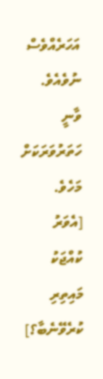އަހަރެއްވެސް ނުވެއެވެ. ވާނީ ހަތަރުވަރަކަށް މަހެވެ.
[އެވަރު ކުއްޖަކު މައިތިރި ކުރެވޭނެބާ؟]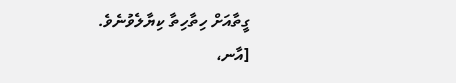ގީތާއަށް ހިތާހިތާ ކިޔާލެވުނެވެ.
[އާނ،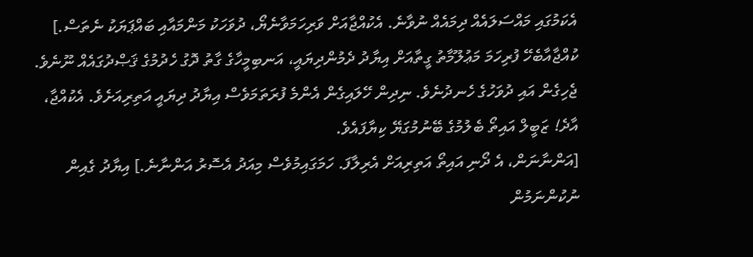އެކަމުގައި މައްސަލައެއް ދިމައެއް ނުވާނެ. އެކުއްޖާއަށް ވަރިހަމަވާނެޔޯ، ދުވަހަކު މަންމައާއި ބައްޕަޔަކު ނެތަސް.] ކުއްޖާއާބެހޭ ފުރިހަމަ މަޢުލޫމާތު ގީތާއަށް އިޔާދު ދެމުންދިޔައީ، އަނބިމީހާގެ ގާތު ދޮގު ހެދުމުގެ ޤަޞްދުގައެއް ނޫނެވެ.
ޖެހިގެން އައި ދުވަހުގެ ހެނދުނެވެ. ނިދިން ހޭލައިގެން އެންމެ ފުރަތަމަވެސް އިޔާދު ދިޔައީ އަތިރިއަށެވެ. އެކުއްޖާ، އާދެ! ޒަބީލް އައިތޯ ބެލުމުގެ ބޭނުމުގަޔޭ ކިޔާފައެވެ.
[އަންނާނަން، އެ ދޯނި އައިތޯ އަތިރިއަށް އެރިލާފަ. ހަމަގައިމުވެސް މިއަދު އެސޮރު އަންނާނެ.] އިޔާދު ގެއިން ނުކުންނަމުން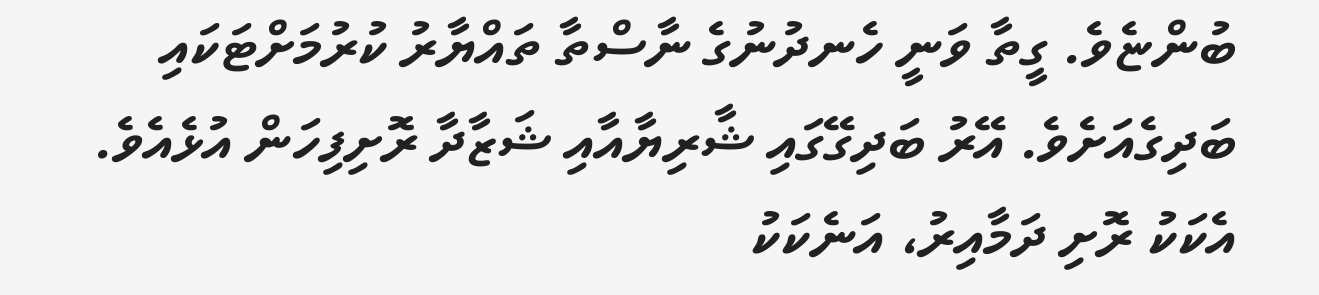ބުންޏެވެ. ގީތާ ވަނީ ހެނދުނުގެ ނާސްތާ ތައްޔާރު ކުރުމަށްޓަކައި ބަދިގެއަށެވެ. އޭރު ބަދިގޭގައި ޝާރިޔާއާއި ޝަޒާދާ ރޮށިފިހަން އުޅެއެވެ. އެކަކު ރޮށި ދަމާއިރު، އަނެކަކު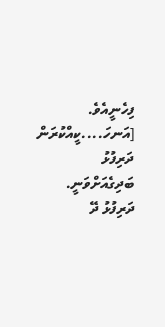ފިހެނީއެވެ.
[އަނހަ....ކީއްކުރަން ދަރިފުޅު ބަދިގެއަށްވަނީ. ދަރިފުޅު ދޭ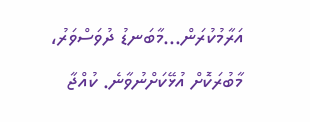އަރާމުކުރަން...މާބަނޑު ދުވަސްވަރު، މާބުރަކޮށް އުޅޭކަށްނުވާނެ. ކުއްޖާ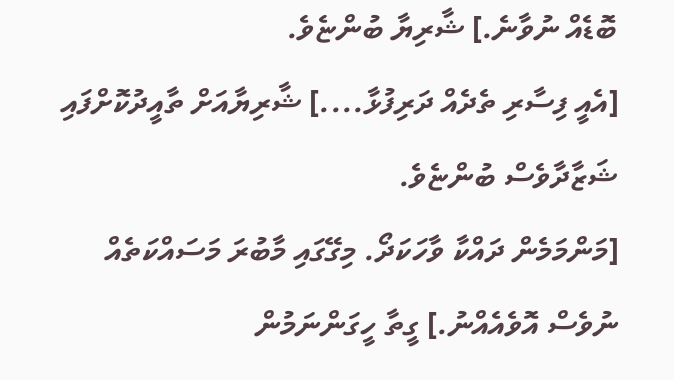ބޮޑެއް ނުވާނެ.] ޝާރިޔާ ބުންޏެވެ.
[އެއީ ފިސާރި ތެދެއް ދަރިފުޅާ....] ޝާރިޔާއަށް ތާއީދުކޮށްފައި ޝަޒާދާވެސް ބުންޏެވެ.
[މަންމަމެން ދައްކާ ވާހަކަދޯ. މިގޭގައި މާބުރަ މަސައްކަތެއް ނުވެސް އޮވެއެއްނު.] ގީތާ ހީގަންނަމުން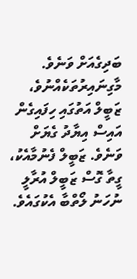ބަދިގެއަށް ވަނެވެ.
މާގިނައިރުތަކެއްނުވެ، ޒަބީލް އަތުގައި ހިފައިގެން އައިސް އިޔާދު ގެޔަށް ވަނެވެ. ޒަބީލް ފެނުމާއެކު، ގީތާ ގޮސް ޒަބީލް އުރާލީ ނުހަނު ލޯތްބާ އެކުގައެވެ.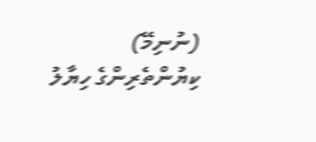(ނުނިމޭ)
ކިޔުންތެރިންގެ ހިޔާލު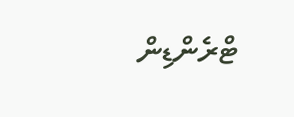ޓްރެންޑިން